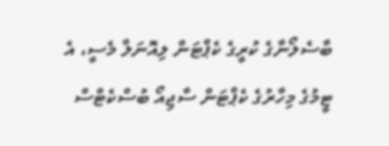ބާސެލޯނާގެ ކުރީގެ ކެޕްޓަން ލިއޮނަލް މެސީ، އެ ޓީމުގެ މިހާރުގެ ކެޕްޓަން ސާޖިއޯ ބުސްކެޓްސް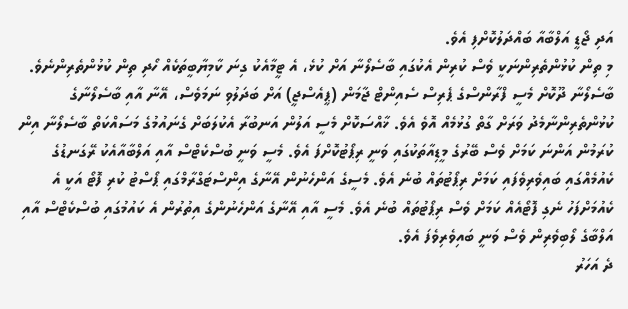އަދި ޖޯޑީ އަލްބާއާ ބައްދަލުކޮށްފި އެވެ.
މި ތިން ކުޅުންތެރިންނަކީ ވެސް ކުރިން އެކުގައި ބާސެލޯނާ އަށް ކުޅެ، އެ ޓީމާއެކު ގިނަ ކާމިޔާބީތަކެއް ހޯދި ތިން ކުޅުންތެރިންނެވެ. ބާސެލޯނާ ދޫކޮށް މެސީ ފްރާންސްގެ ޕެރިސް ސެއިންޓް ޖާމަން (ޕީއެސްޖީ) އަށް ބަދަލުވި ނަމަވެސް، އޭނާ އާއި ބާސެލޯނާގެ ކުޅުންތެރިންނާމެދު ވަރަށް ގާތް ގުޅުމެއް އޮވެ އެވެ. ޚާއްސަކޮށް މެސީ އަލުން އަނބުރާ އެކުލަބަށް ގެނައުމުގެ މަސައްކަތް ބާސެލޯނާ އިން ކުރަމުން އަންނަ ކަމަށް ވެސް ބޭރުގެ މީޑިއާތަކުގައި ވަނީ ރިޕޯޓުކޮށްފަ އެވެ. މެސީ ވަނީ ބުސްކެޓްސް އާއި އަލްބާއާއެކު ރޭގަނޑުގެ ކެއުމެއްގައި ބައިވެރިވެފައި ކަމަށް ރިޕޯޓުތައް ބުނެ އެވެ. މެސީގެ އަންހެނުން އޭނާގެ އިންސްޓަގްރާމްގައި ޕޯސްޓު ކުރި ފޮޓޯ އަކީ އެ ކެއުމަށްފަހު ނެގި ފޮޓޯއެއް ކަމަށް ވެސް ރިޕޯޓުތައް ބުނެ އެވެ. މެސީ އާއި އޭނާގެ އަންހެނުންގެ އިތުރުން އެ ކައުމުގައި ބުސްކެޓްސް އާއި އަލްބާގެ ލޯބިވެރިން ވެސް ވަނީ ބައިވެރިވެފަ އެވެ.
ދެ އަހަރު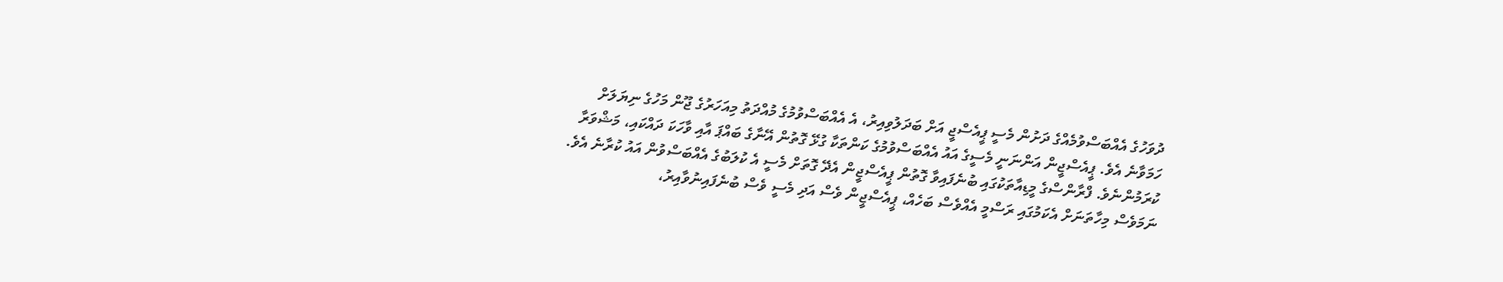ދުވަހުގެ އެއްބަސްވުމެއްގެ ދަށުން މެސީ ޕީއެސްޖީ އަށް ބަދަލުވިއިރު، އެ އެއްބަސްވުމުގެ މުއްދަތު މިއަހަރުގެ ޖޫން މަހުގެ ނިޔަލަށް ހަމަވާނެ އެވެ. ޕީއެސްޖީން އަންނަނީ މެސީގެ އައު އެއްބަސްވުމުގެ ކަންތަކާ ގުޅޭ ގޮތުން އޭނާގެ ބައްޕަ އާއި ވާހަކަ ދައްކައި، މަޝްވަރާ ކުރަމުންނެވެ. ފްރާންސްގެ މީޑިއާތަކުގައި ބުނެފައިވާ ގޮތުން ޕީއެސްޖީން އެދޭ ގޮތަށް މެސީ އެ ކުލަބުގެ އެއްބަސްވުން އައު ކުރާނެ އެވެ. ނަމަވެސް މިހާތަނަށް އެކަމުގައި ރަސްމީ އެއްވެސް ބަހެއް، ޕީއެސްޖީން ވެސް އަދި މެސީ ވެސް ބުނެފައިނުވާއިރު،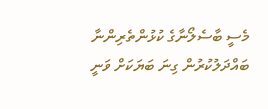މެސީ ބާސެލޯނާގެ ކުޅުންތެރިންނާ ބައްދަލުކުރުން ގިނަ ބަޔަކަށް ވަނީ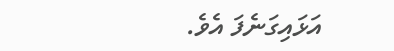އަޅައިގަނެފަ އެވެ.